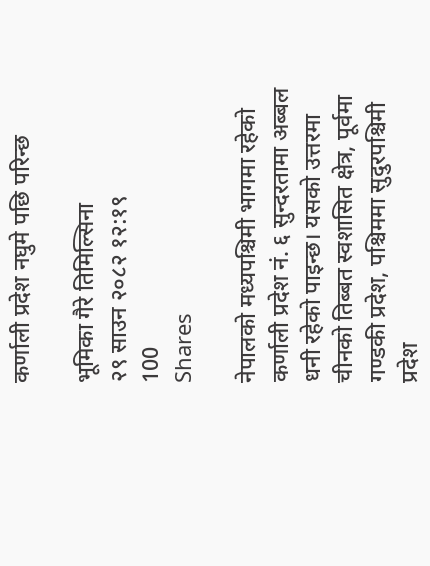कर्णाली प्रदेश नघुमे पछि परिन्छ

भूमिका गैरे तिमिल्सिना
२९ साउन २०८२ १२:१९
100
Shares

नेपालको मध्यपश्चिमी भागमा रहेको कर्णाली प्रदेश नं. ६ सुन्दरतामा अब्बल धनी रहेको पाइन्छ। यसको उत्तरमा चीनको तिब्बत स्वशासित क्षेत्र, पूर्वमा गण्डकी प्रदेश, पश्चिममा सुदुरपश्चिमी प्रदेश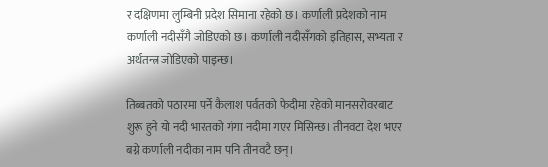र दक्षिणमा लुम्बिनी प्रदेश सिमाना रहेको छ। कर्णाली प्रदेशको नाम कर्णाली नदीसँगै जोडिएको छ। कर्णाली नदीसँगको इतिहास, सभ्यता र अर्थतन्त्र जोडिएको पाइन्छ।

तिब्बतको पठारमा पर्ने कैलाश पर्वतको फेदीमा रहेको मानसरोवरबाट शुरू हुने यो नदी भारतको गंगा नदीमा गएर मिसिन्छ। तीनवटा देश भएर बग्ने कर्णाली नदीका नाम पनि तीनवटै छन्।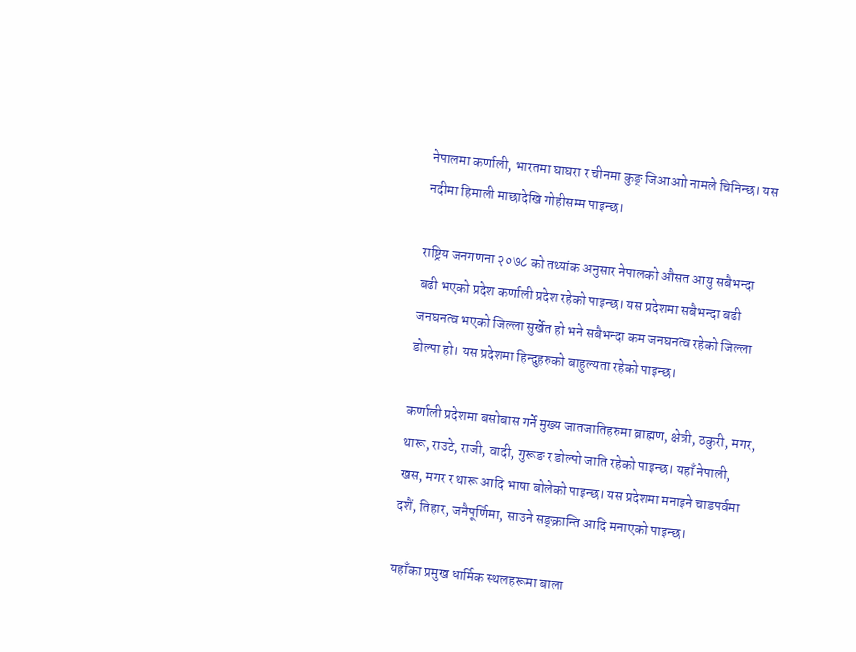नेपालमा कर्णाली, भारतमा घाघरा र चीनमा कुङ् जिआआो नामले चिनिन्छ। यस नदीमा हिमाली माछादेखि गोहीसम्म पाइन्छ।

राष्ट्रिय जनगणना २०७८ को तथ्यांक अनुसार नेपालको औसत आयु सबैभन्दा बढी भएको प्रदेश कर्णाली प्रदेश रहेको पाइन्छ। यस प्रदेशमा सबैभन्दा बढी जनघनत्व भएको जिल्ला सुर्खेत हो भने सबैभन्दा कम जनघनत्व रहेको जिल्ला डोल्पा हो। यस प्रदेशमा हिन्दुहरुको बाहुल्यता रहेको पाइन्छ।

कर्णाली प्रदेशमा बसोबास गर्ने मुख्य जातजातिहरुमा ब्राह्मण, क्षेत्री, ठकुरी, मगर, थारू, राउटे, राजी, वादी, गुरूङ र डोल्पो जाति रहेको पाइन्छ। यहाँ नेपाली, खस, मगर र थारू आदि भाषा बोलेको पाइन्छ। यस प्रदेशमा मनाइने चाडपर्वमा दशैं, तिहार, जनैपूर्णिमा, साउने सङ्क्रान्ति आदि मनाएको पाइन्छ।

यहाँका प्रमुख धार्मिक स्थलहरूमा बाला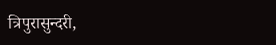त्रिपुरासुन्दरी,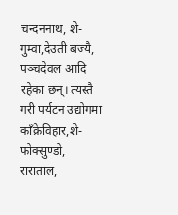चन्दननाथ, शे- गुम्वा,देउती बज्यै, पञ्चदेवल आदि रहेका छन्। त्यस्तै गरी पर्यटन उद्योगमा काँक्रेविहार,शे- फोक्सुण्डो, राराताल,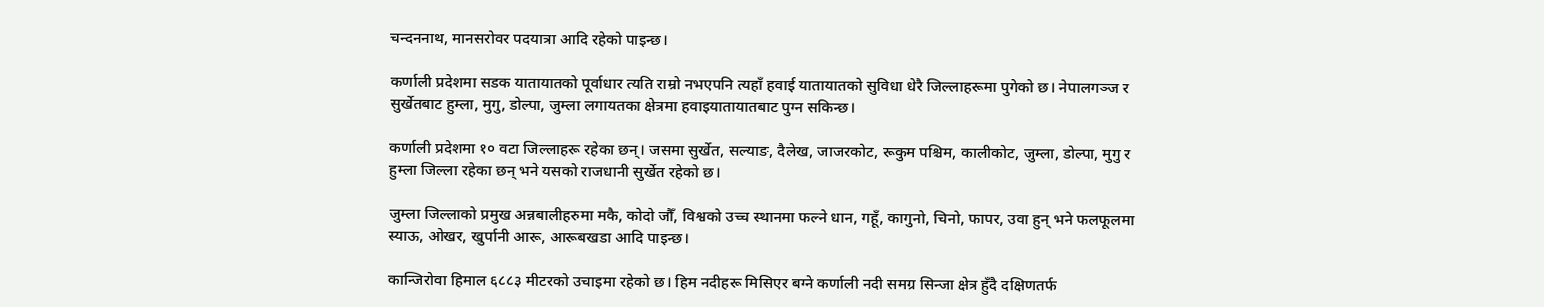चन्दननाथ, मानसरोवर पदयात्रा आदि रहेको पाइन्छ।

कर्णाली प्रदेशमा सडक यातायातको पूर्वाधार त्यति राम्रो नभएपनि त्यहाँ हवाई यातायातको सुविधा धेरै जिल्लाहरूमा पुगेको छ। नेपालगञ्ज र सुर्खेतबाट हुम्ला, मुगु, डोल्पा, जुम्ला लगायतका क्षेत्रमा हवाइयातायातबाट पुग्न सकिन्छ।

कर्णाली प्रदेशमा १० वटा जिल्लाहरू रहेका छन्। जसमा सुर्खेत, सल्याङ, दैलेख, जाजरकोट, रूकुम पश्चिम, कालीकोट, जुम्ला, डोल्पा, मुगु र हुम्ला जिल्ला रहेका छन् भने यसको राजधानी सुर्खेत रहेको छ।

जुम्ला जिल्लाको प्रमुख अन्नबालीहरुमा मकै, कोदो जौँ, विश्वको उच्च स्थानमा फल्ने धान, गहूँ, कागुनो, चिनो, फापर, उवा हुन् भने फलफूलमा स्याऊ, ओखर, खुर्पानी आरू, आरूबखडा आदि पाइन्छ।

कान्जिरोवा हिमाल ६८८३ मीटरको उचाइमा रहेको छ। हिम नदीहरू मिसिएर बग्ने कर्णाली नदी समग्र सिन्जा क्षेत्र हुँदै दक्षिणतर्फ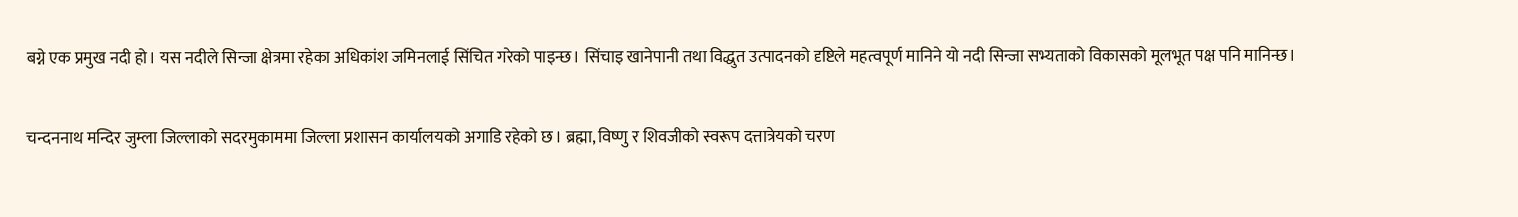बग्ने एक प्रमुख नदी हो। यस नदीले सिन्जा क्षेत्रमा रहेका अधिकांश जमिनलाई सिंचित गरेको पाइन्छ। सिंचाइ खानेपानी तथा विद्धुत उत्पादनको दृष्टिले महत्वपूर्ण मानिने यो नदी सिन्जा सभ्यताको विकासको मूलभूत पक्ष पनि मानिन्छ।

चन्दननाथ मन्दिर जुम्ला जिल्लाको सदरमुकाममा जिल्ला प्रशासन कार्यालयको अगाडि रहेको छ। ब्रह्मा, विष्णु र शिवजीको स्वरूप दत्तात्रेयको चरण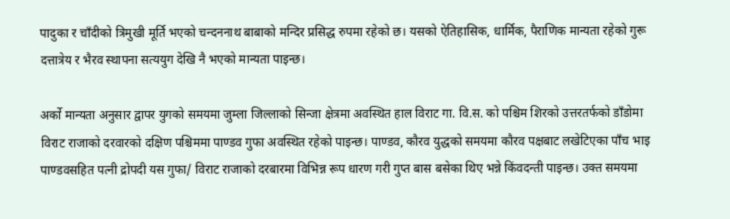पादुका र चाँदीको त्रिमुखी मूर्ति भएको चन्दननाथ बाबाको मन्दिर प्रसिद्ध रुपमा रहेको छ। यसको ऐतिहासिक, धार्मिक, पैराणिक मान्यता रहेको गुरू दत्तात्रेय र भैरव स्थापना सत्ययुग देखि नै भएको मान्यता पाइन्छ।

अर्को मान्यता अनुसार द्वापर युगको समयमा जुम्ला जिल्लाको सिन्जा क्षेत्रमा अवस्थित हाल विराट गा. वि.स. को पश्चिम शिरको उत्तरतर्फको डाँडोमा विराट राजाको दरवारको दक्षिण पश्चिममा पाण्डव गुफा अवस्थित रहेको पाइन्छ। पाण्डव, कौरव युद्धको समयमा कौरव पक्षबाट लखेटिएका पाँच भाइ पाण्डवसहित पत्नी द्रोपदी यस गुफा/ विराट राजाको दरबारमा विभिन्न रूप धारण गरी गुप्त बास बसेका थिए भन्ने किंवदन्ती पाइन्छ। उक्त समयमा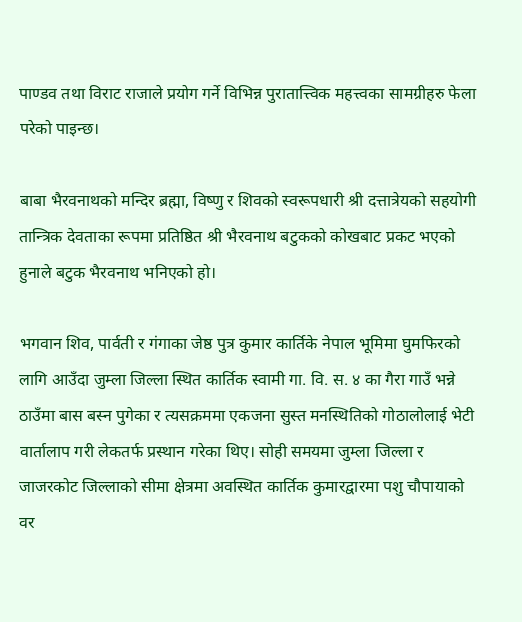पाण्डव तथा विराट राजाले प्रयोग गर्ने विभिन्न पुरातात्त्विक महत्त्वका सामग्रीहरु फेला परेको पाइन्छ।

बाबा भैरवनाथको मन्दिर ब्रह्मा, विष्णु र शिवको स्वरूपधारी श्री दत्तात्रेयको सहयोगी तान्त्रिक देवताका रूपमा प्रतिष्ठित श्री भैरवनाथ बटुकको कोखबाट प्रकट भएको हुनाले बटुक भैरवनाथ भनिएको हो।

भगवान शिव, पार्वती र गंगाका जेष्ठ पुत्र कुमार कार्तिके नेपाल भूमिमा घुमफिरको लागि आउँदा जुम्ला जिल्ला स्थित कार्तिक स्वामी गा. वि. स. ४ का गैरा गाउँ भन्ने ठाउँमा बास बस्न पुगेका र त्यसक्रममा एकजना सुस्त मनस्थितिको गोठालोलाई भेटी वार्तालाप गरी लेकतर्फ प्रस्थान गरेका थिए। सोही समयमा जुम्ला जिल्ला र जाजरकोट जिल्लाको सीमा क्षेत्रमा अवस्थित कार्तिक कुमारद्वारमा पशु चौपायाको वर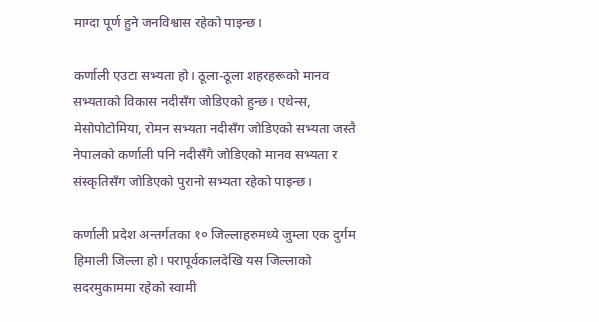माग्दा पूर्ण हुने जनविश्वास रहेको पाइन्छ।

कर्णाली एउटा सभ्यता हो। ठूला-ठूला शहरहरूको मानव सभ्यताको विकास नदीसँग जोडिएको हुन्छ। एथेन्स, मेसोपोटोमिया, रोमन सभ्यता नदीसँग जोडिएको सभ्यता जस्तै नेपालको कर्णाली पनि नदीसँगै जोडिएको मानव सभ्यता र संस्कृतिसँग जोडिएको पुरानो सभ्यता रहेको पाइन्छ।

कर्णाली प्रदेश अन्तर्गतका १० जिल्लाहरुमध्ये जुम्ला एक दुर्गम हिमाली जिल्ला हो। परापूर्वकालदेखि यस जिल्लाको सदरमुकाममा रहेको स्वामी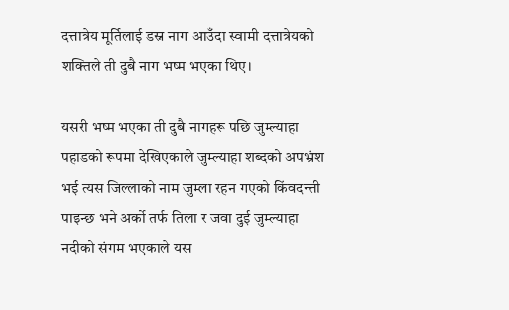दत्तात्रेय मूर्तिलाई डस्न नाग आउँदा स्वामी दत्तात्रेयको शक्तिले ती दुबै नाग भष्म भएका थिए।

यसरी भष्म भएका ती दुबै नागहरू पछि जुम्ल्याहा पहाडको रूपमा देखिएकाले जुम्ल्याहा शब्दको अपभ्रंश भई त्यस जिल्लाको नाम जुम्ला रहन गएको किंवदन्ती पाइन्छ भने अर्को तर्फ तिला र जवा दुई जुम्ल्याहा नदीको संगम भएकाले यस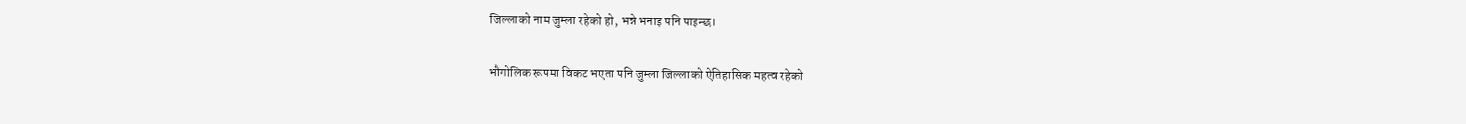जिल्लाको नाम जुम्ला रहेको हो, भन्ने भनाइ पनि पाइन्छ।

भौगोलिक रूपमा विकट भएता पनि जुम्ला जिल्लाको ऐतिहासिक महत्व रहेको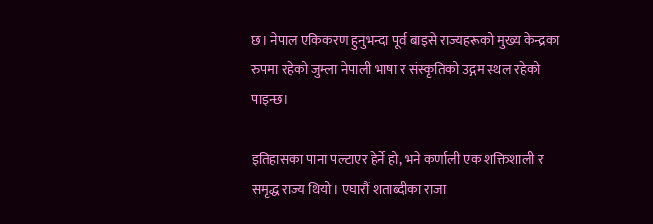छ। नेपाल एकिकरण हुनुभन्दा पूर्व बाइसे राज्यहरूको मुख्य केन्द्रका रुपमा रहेको जुम्ला नेपाली भाषा र संस्कृतिको उद्गम स्थल रहेको पाइन्छ।

इतिहासका पाना पल्टाएर हेर्ने हो, भने कर्णाली एक शक्तिशाली र समृद्ध राज्य थियो। एघारौं शताब्दीका राजा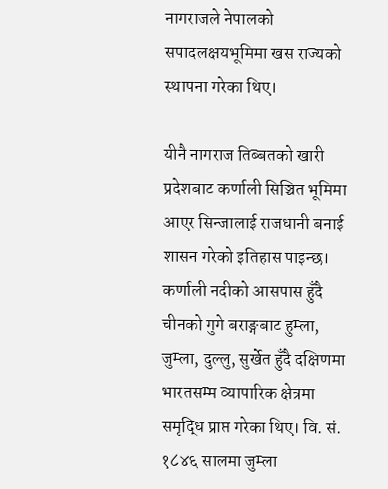नागराजले नेपालको सपादलक्षयभूमिमा खस राज्यको स्थापना गरेका थिए।

यीनै नागराज तिब्बतको खारी प्रदेशबाट कर्णाली सिञ्चित भूमिमा आएर सिन्जालाई राजधानी बनाई शासन गरेको इतिहास पाइन्छ। कर्णाली नदीको आसपास हुँदै चीनको गुगे बराङ्गबाट हुम्ला, जुम्ला, दुल्लु, सुर्खेत हुँदै दक्षिणमा भारतसम्म व्यापारिक क्षेत्रमा समृद्धि प्राप्त गरेका थिए। वि. सं. १८४६ सालमा जुम्ला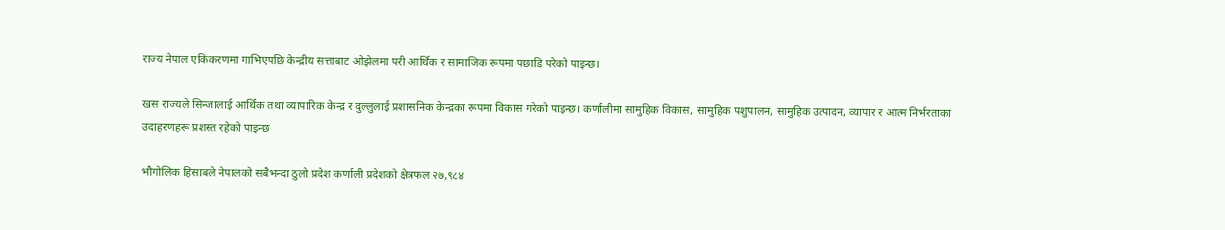राज्य नेपाल एकिकरणमा गाभिएपछि केन्द्रीय सत्ताबाट ओझेलमा परी आर्थिक र सामाजिक रूपमा पछाडि परेको पाइन्छ।

खस राज्यले सिन्जालाई आर्थिक तथा व्यापारिक केन्द्र र दुल्लुलाई प्रशासनिक केन्द्रका रूपमा विकास गरेको पाइन्छ। कर्णालीमा सामुहिक विकास, सामुहिक पशुपालन, सामुहिक उत्पादन, व्यापार र आत्म निर्भरताका उदाहरणहरू प्रशस्त रहेको पाइन्छ

भौगोलिक हिसाबले नेपालको सबैभन्दा ठुलो प्रदेश कर्णाली प्रदेशको क्षेत्रफल २७,९८४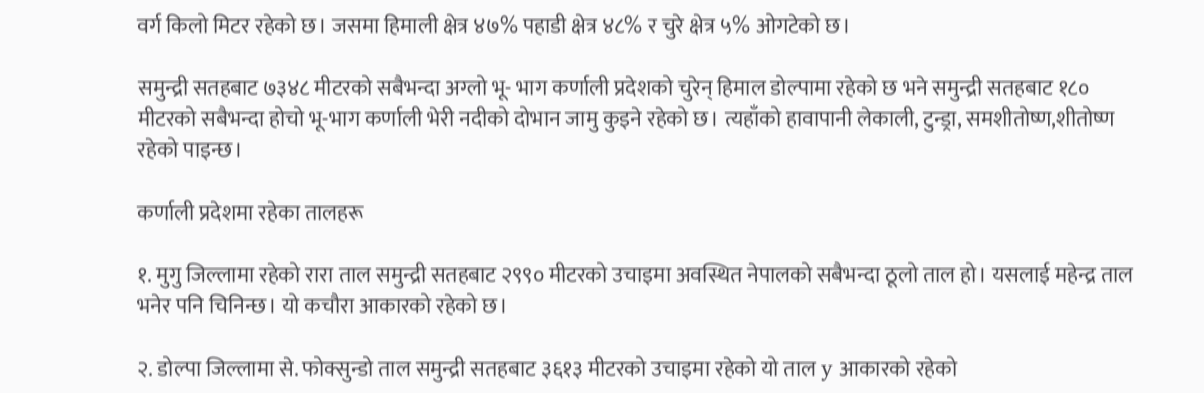वर्ग किलो मिटर रहेको छ। जसमा हिमाली क्षेत्र ४७% पहाडी क्षेत्र ४८% र चुरे क्षेत्र ५% ओगटेको छ।

समुन्द्री सतहबाट ७३४८ मीटरको सबैभन्दा अग्लो भू- भाग कर्णाली प्रदेशको चुरेन् हिमाल डोल्पामा रहेको छ भने समुन्द्री सतहबाट १८० मीटरको सबैभन्दा होचो भू-भाग कर्णाली भेरी नदीको दोभान जामु कुइने रहेको छ। त्यहाँको हावापानी लेकाली, टुन्ड्रा, समशीतोष्ण,शीतोष्ण रहेको पाइन्छ।

कर्णाली प्रदेशमा रहेका तालहरू

१. मुगु जिल्लामा रहेको रारा ताल समुन्द्री सतहबाट २९९० मीटरको उचाइमा अवस्थित नेपालको सबैभन्दा ठूलो ताल हो। यसलाई महेन्द्र ताल भनेर पनि चिनिन्छ। यो कचौरा आकारको रहेको छ।

२. डोल्पा जिल्लामा से. फोक्सुन्डो ताल समुन्द्री सतहबाट ३६१३ मीटरको उचाइमा रहेको यो ताल y आकारको रहेको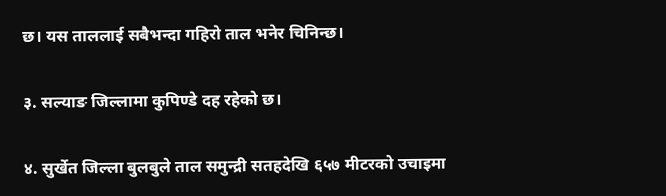छ। यस ताललाई सबैभन्दा गहिरो ताल भनेर चिनिन्छ।

३. सल्याङ जिल्लामा कुपिण्डे दह रहेको छ।

४. सुर्खेत जिल्ला बुलबुले ताल समुन्द्री सतहदेखि ६५७ मीटरको उचाइमा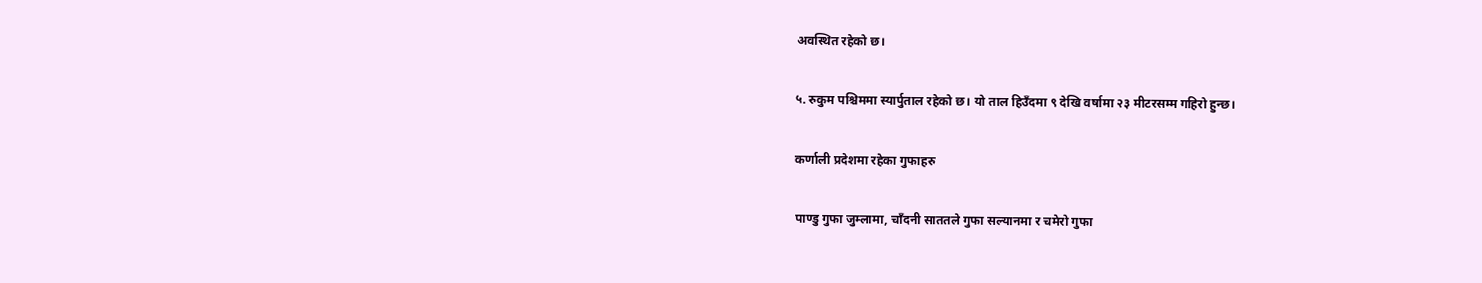अवस्थित रहेको छ।

५. रुकुम पश्चिममा स्यार्पुताल रहेको छ। यो ताल हिउँदमा ९ देखि वर्षामा २३ मीटरसम्म गहिरो हुन्छ।

कर्णाली प्रदेशमा रहेका गुफाहरु

पाण्डु गुफा जुम्लामा, चाँदनी साततले गुफा सल्यानमा र चमेरो गुफा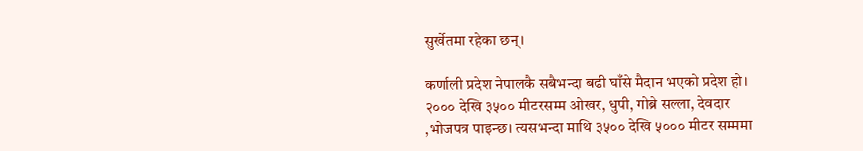सुर्खेतमा रहेका छन्।

कर्णाली प्रदेश नेपालकै सबैभन्दा बढी घाँसे मैदान भएको प्रदेश हो। २००० देखि ३५०० मीटरसम्म ओखर, धुपी, गोब्रे सल्ला, देवदार ,भोजपत्र पाइन्छ। त्यसभन्दा माथि ३५०० देखि ५००० मीटर सम्ममा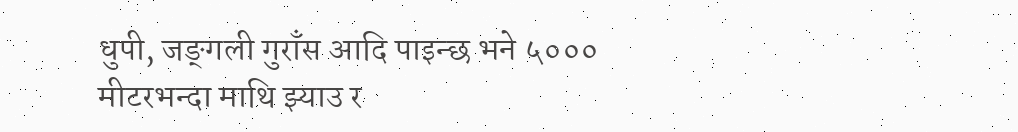धुपी, जङ्‌गली गुराँस आदि पाइन्छ भने ५००० मीटरभन्दा माथि झ्याउ र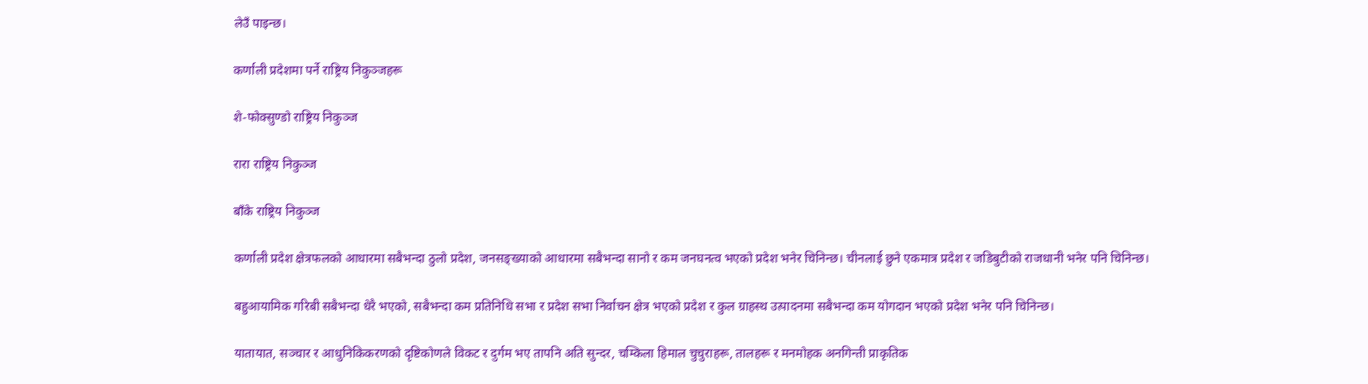लेउँ पाइन्छ।

कर्णाली प्रदेशमा पर्ने राष्ट्रिय निकुञ्जहरू

शे-फोक्सुण्डो राष्ट्रिय निकुञ्ज

रारा राष्ट्रिय निकुञ्ज

बाँके राष्ट्रिय निकुञ्ज

कर्णाली प्रदेश क्षेत्रफलको आधारमा सबैभन्दा ठुलो प्रदेश, जनसङ्‌ख्याको आधारमा सबैभन्दा सानो र कम जनघनत्व भएको प्रदेश भनेर चिनिन्छ। चीनलाई छुने एकमात्र प्रदेश र जडिबुटीको राजधानी भनेर पनि चिनिन्छ।

बहुआयामिक गरिबी सबैभन्दा धेरै भएको, सबैभन्दा कम प्रतिनिधि सभा र प्रदेश सभा निर्वाचन क्षेत्र भएको प्रदेश र कुल ग्राहस्थ उत्पादनमा सबैभन्दा कम योगदान भएको प्रदेश भनेर पनि चिनिन्छ।

यातायात, सञ्चार र आधुनिकिकरणको दृष्टिकोणले विकट र दुर्गम भए तापनि अति सुन्दर, चम्किला हिमाल चुचुराहरू, तालहरू र मनमोहक अनगिन्ती प्राकृतिक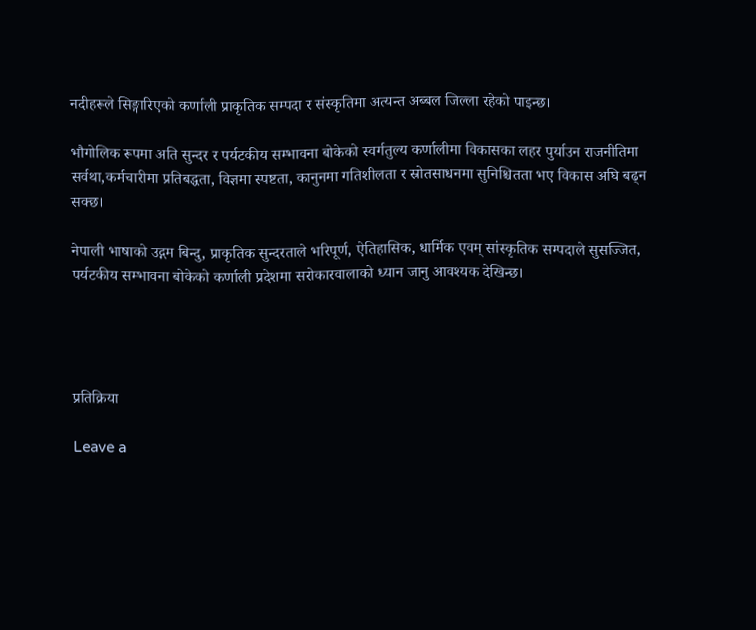नदीहरूले सिङ्गारिएको कर्णाली प्राकृतिक सम्पदा र संस्कृतिमा अत्यन्त अब्बल जिल्ला रहेको पाइन्छ।

भौगोलिक रूपमा अति सुन्दर र पर्यटकीय सम्भावना बोकेको स्वर्गतुल्य कर्णालीमा विकासका लहर पुर्याउन राजनीतिमा सर्वथा,कर्मचारीमा प्रतिबद्धता, विज्ञमा स्पष्टता, कानुनमा गतिशीलता र स्रोतसाधनमा सुनिश्चितता भए विकास अघि बढ्न सक्छ।

नेपाली भाषाको उद्गम बिन्दु, प्राकृतिक सुन्दरताले भरिपूर्ण, ऐतिहासिक, धार्मिक एवम् सांस्कृतिक सम्पदाले सुसज्जित, पर्यटकीय सम्भावना बोकेको कर्णाली प्रदेशमा सरोकारवालाको ध्यान जानु आवश्यक देखिन्छ।




प्रतिक्रिया

Leave a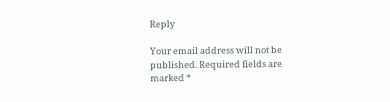Reply

Your email address will not be published. Required fields are marked *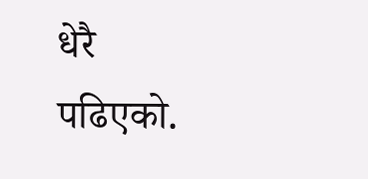धेरै पढिएको.